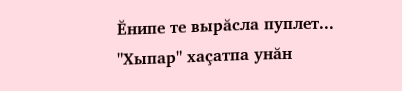Ĕнипе те вырăсла пуплет...
"Хыпар" хаçатпа унăн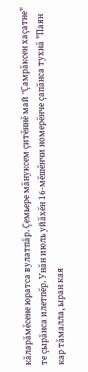кăларăмĕсене юратса вулатпăр. Çемьере мăнуксем çитĕннĕ май "Çамрăксен хаçатне" те çырăнса илетпĕр. Унăн июль уйăхĕн 16-мĕшĕнчи номерĕнче çапăнса тухнă "Паян кар тăмалла, ыран кая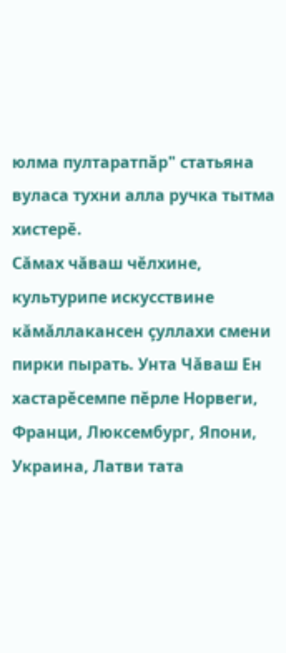юлма пултаратпăр" статьяна вуласа тухни алла ручка тытма хистерĕ.
Сăмах чăваш чĕлхине, культурипе искусствине кăмăллакансен çуллахи смени пирки пырать. Унта Чăваш Ен хастарĕсемпе пĕрле Норвеги, Франци, Люксембург, Япони, Украина, Латви тата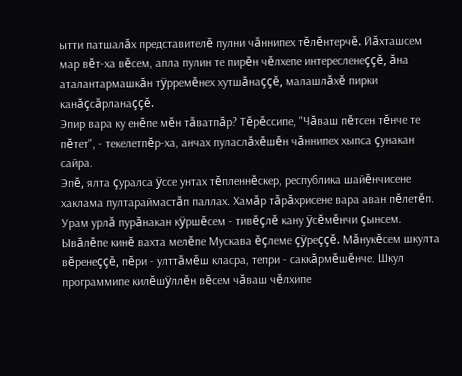ытти патшалăх представителĕ пулни чăннипех тĕлĕнтерчĕ. Йăхташсем мар вĕт-ха вĕсем, апла пулин те пирĕн чĕлхепе интересленеççĕ, ăна аталантармашкăн тÿрремĕнех хутшăнаççĕ, малашлăхĕ пирки канăçсăрланаççĕ.
Эпир вара ку енĕпе мĕн тăватпăр? Тĕрĕссипе, "Чăваш пĕтсен тĕнче те пĕтет", - текелетпĕр-ха, анчах пуласлăхĕшĕн чăннипех хыпса çунакан сайра.
Эпĕ, ялта çуралса ÿссе унтах тĕпленнĕскер, республика шайĕнчисене хаклама пултараймастăп паллах. Хамăр тăрăхрисене вара аван пĕлетĕп.
Урам урлă пурăнакан кÿршĕсем - тивĕçлĕ кану ÿсĕмĕнчи çынсем. Ывăлĕпе кинĕ вахта мелĕпе Мускава ĕçлеме çÿреççĕ. Мăнукĕсем шкулта вĕренеççĕ, пĕри - улттăмĕш класра, тепри - саккăрмĕшĕнче. Шкул программипе килĕшÿллĕн вĕсем чăваш чĕлхипе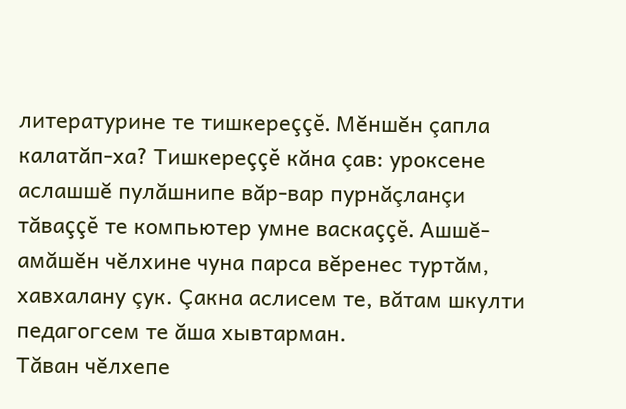литературине те тишкереççĕ. Мĕншĕн çапла калатăп-ха? Тишкереççĕ кăна çав: уроксене аслашшĕ пулăшнипе вăр-вар пурнăçланçи тăваççĕ те компьютер умне васкаççĕ. Ашшĕ-амăшĕн чĕлхине чуна парса вĕренес туртăм, хавхалану çук. Çакна аслисем те, вăтам шкулти педагогсем те ăша хывтарман.
Тăван чĕлхепе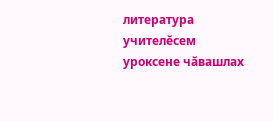литература учителĕсем уроксене чăвашлах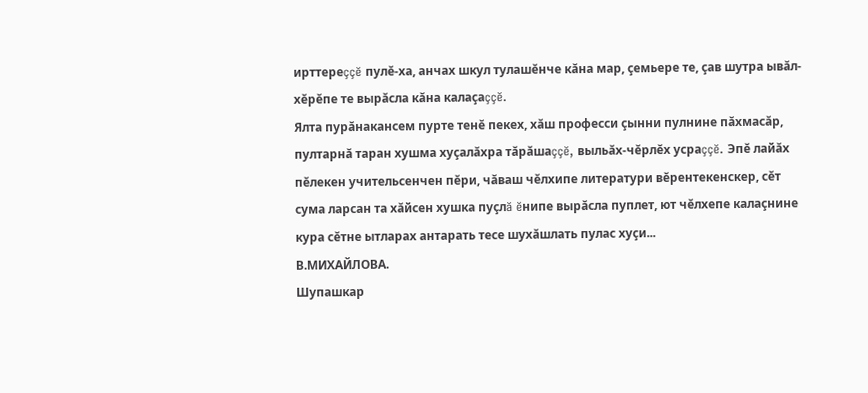ирттереççĕ пулĕ-ха, анчах шкул тулашĕнче кăна мар, çемьере те, çав шутра ывăл-хĕрĕпе те вырăсла кăна калаçаççĕ.
Ялта пурăнакансем пурте тенĕ пекех, хăш професси çынни пулнине пăхмасăр, пултарнă таран хушма хуçалăхра тăрăшаççĕ, выльăх-чĕрлĕх усраççĕ. Эпĕ лайăх пĕлекен учительсенчен пĕри, чăваш чĕлхипе литератури вĕрентекенскер, сĕт сума ларсан та хăйсен хушка пуçлă ĕнипе вырăсла пуплет, ют чĕлхепе калаçнине кура сĕтне ытларах антарать тесе шухăшлать пулас хуçи...
В.МИХАЙЛОВА.
Шупашкар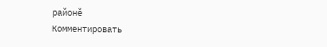районĕ
Комментировать